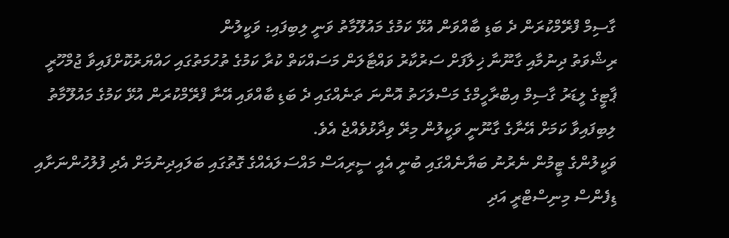ގާސިމް ފްރޭމްކުރަން ދެ ބަޑި ބާއްވަން އުޅޭ ކަމުގެ މައުލޫމާތު ވަނީ ލިބިފައި: ވަކީލުން
ރިޝްވަތު ދިނުމާއި ގާނޫނާ ޚިލާފަށް ސަރުކާރު ވައްޓާލަން މަސައްކަތް ކުރާ ކަމުގެ ތުހުމަތުގައި ހައްޔަރުކޮށްފައިވާ ޖުމްހޫރީ ޕާޓީގެ ލީޑަރު ގާސިމް އިބްރާހީމްގެ މަސްލަހަތު އޮންނަ ތަނެއްގައި ދެ ބަޑި ބާއްވައި އޭނާ ފްރޭމްކުރަން އުޅޭ ކަމުގެ މައުލޫމާތު ލިބިފައިވާ ކަމަށް އޭނާގެ ގާނޫނީ ވަކީލުން މިރޭ ވިދާޅުވެއްޖެ އެވެ.
ވަކީލުންގެ ޓީމުން ނެރުނު ބަޔާނެއްގައި ބުނީ އެއީ ސީރިއަސް މައްސަލައެއްގެ ގޮތުގައި ބަލައިދިނުމަށް އެދި ފުލުހުންނަށާއި ޑިފެންސް މިނިސްޓްރީ އަދި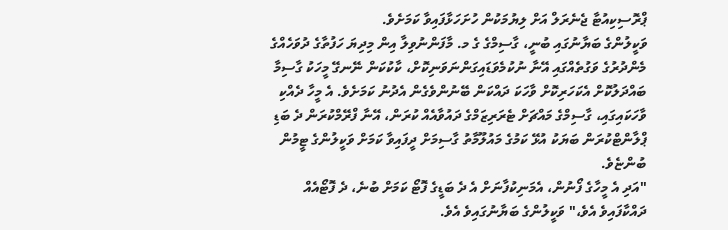ޕްރޮސިކިއުޓާ ޖެނެރަލް އަށް ލިޔުމަކުން ހުށަހަޅާފައިވާ ކަމަށެވެ.
ވަކީލުންގެ ބަޔާނުގައި ބުނީ، ގާސިމްގެ ގެ މ. މާފަންނުވިލާ އިން މިދިޔަ ހަފުތާގެ ދުވަހެއްގެ މެންދުރުގެ ވަގުތެއްގައި އޭނާ ނުކުމެވަޑައިގަންނަވަނިކޮށް، ކާކުކަން ނޭނގޭ މީހަކު ގާސިމާ ބައްދަލުކޮށް އެކަހަރިކޮށް ވާހަކަ ދައްކަން ބޭނުންވެގެން އެދުނު ކަމަށެވެ. އެ މީހާ ދެއްކި ވާހަކައިގައި، ގާސިމްގެ މައްޗަށް ޓެރަރިޒަމްގެ ދައުވާއެއް ކުރަން، އޭނާ ފްރޭމްކުރަން ދެ ބަޑި ޕްލާންޓްކުރަން ބަޔަކު އުޅޭ ކަމުގެ މައުލޫމާތު ގާސިމަށް ދީފައިވާ ކަމަށް ވަކީލުންގެ ޓީމުން ބުންޏެވެ.
"އަދި އެ މީހާގެ ފޯނުން، އެމަނިކުފާނަށް އެ ދެ ބަޑީގެ ފޮޓޯ ކަމަށް ބުނެ، ދެ ފޮޓޯއެއް ދައްކާފައިވެ އެވެ،" ވަކީލުންގެ ބަޔާނުގައިވެ އެވެ.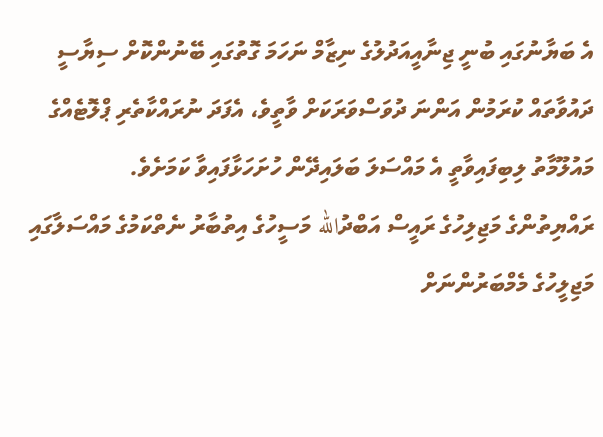އެ ބަޔާނުގައި ބުނީ ޖިނާއީއަދުލުގެ ނިޒާމް ނަހަމަ ގޮތުގައި ބޭނުންކޮށް ސިޔާސީ ދައުވާތައް ކުރަމުން އަންނަ ދުވަސްވަރަކަށް ވާތީވެ، އެފަދަ ނުރައްކާތެރި ޕްލޮޓެއްގެ މައުލޫމާތު ލިބިފައިވާތީ އެ މައްސަލަ ބަލައިދޭން ހުށަހަޅާފައިވާ ކަމަށެވެ.
ރައްޔިތުންގެ މަޖިލިހުގެ ރައީސް އަބްދުالله މަސީހުގެ އިތުބާރު ނެތްކަމުގެ މައްސަލާގައި މަޖިލީހުގެ މެމްބަރުންނަށް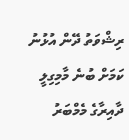ރިޝްވަތު ދޭން އުޅުނު ކަމަށް ބުނެ މާމިގިލީ ދާއިރާގެ މެމްބަރު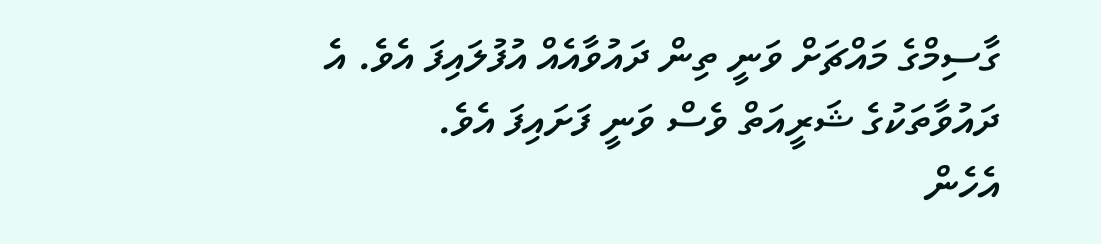ގާސިމްގެ މައްޗަށް ވަނީ ތިން ދައުވާއެއް އުފުލައިފަ އެވެ. އެ ދައުވާތަކުގެ ޝަރީއަތް ވެސް ވަނީ ފަށައިފަ އެވެ.
އެހެން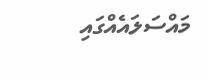މައްސަލައެއްގައި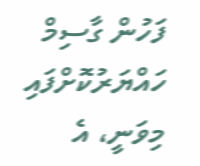ފަހުން ގާސިމް ހައްޔަރުކޮށްފައި މިވަނީ، އެ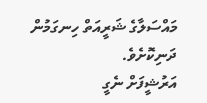މައްސަލާގެ ޝަރީއަތް ހިނގަމުން ދަނިކޮށެވެ.
އަރުޝީފަށް ނެގީ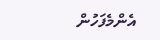އެންމެފަހުން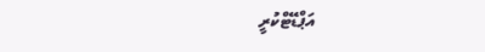އަޕްޑޭޓްކުރީ